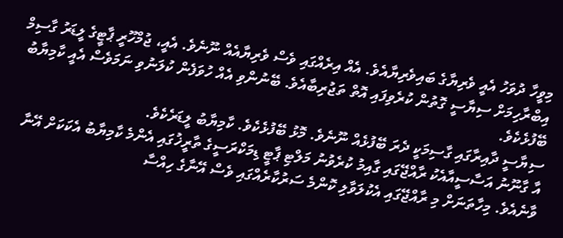މިވީހާ ދުވަހު އެއީ ވެރިޔާގެ ބައިވެރިޔާއެވެ. އެއް އިރެއްގައި ވެސް ވެރިޔާއެއް ނޫނެވެ. އެއީ، ޖުމްހޫރީ ޕާޓީގެ ލީޑަރު ގާސިމް އިބްރާހިމަށް ސިޔާސީ ގޮތުން ކުރެވިފައި އޮތް ތަޖުރިބާއެވެ. ބޭނުންވި އެއް ހުވަފެން ކުލަނުވި ނަމަވެސް އެއީ ކާމިޔާބު ބޭފުޅެކެވެ.
ސިޔާސީ ދާއިރާގައި ގާސިމަކީ ދެރަ ބޭފުޅެއް ނޫނެވެ. މޮޅު ބޭފުޅެކެވެ. ކާމިޔާބު ލީޑަރެކެވެ.
އާ ގާނޫނު އަސާސީއާއެކު ރާއްޖޭގައި ގާއިމު ކުރެވުނު މަލްޓި ޕާޓީ ޑިމަކްރަސީގެ ތާރީޚުގައި އެންމެ ކާމިޔާބު އެކަކަށް އޭނާ ވާނެއެވެ. މިހާތަނަށް މި ރާއްޖޭގައި އެކުލަވާލި ކޮންމެ ސަރުކާރެއްގައި ވެސް އޭނާގެ ހިއްސާ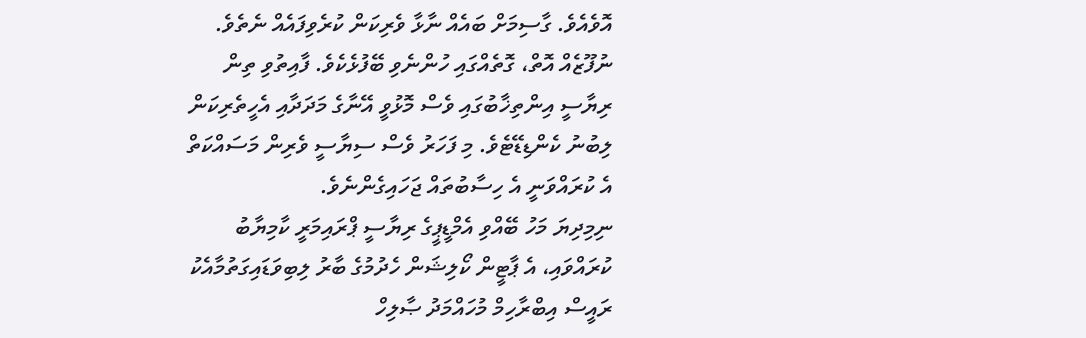އޮވެއެވެ. ގާސިމަށް ބައެއް ނާޅާ ވެރިކަން ކުރެވިފައެއް ނެތެވެ. ނުފޫޒެއް އޮތް، ގޮތެއްގައި ހުންނެވި ބޭފުޅެކެވެ. ފާއިތުވި ތިން ރިޔާސީ އިންތިޚާބުގައި ވެސް މޮޅުވީ އޭނާގެ މަދަދާއި އެހީތެރިކަން ލިބުނު ކެންޑިޑޭޓެވެ. މި ފަހަރު ވެސް ސިޔާސީ ވެރިން މަސައްކަތް އެ ކުރައްވަނީ އެ ހިސާބުތައް ޖަހައިގެންނެވެ.
ނިމިދިޔަ މަހު ބޭއްވި އެމްޑީޕީގެ ރިޔާސީ ޕްރައިމަރީ ކާމިޔާބު ކުރައްވައި، އެ ޕާޓީން ކޯލިޝަން ހެދުމުގެ ބާރު ލިބިވަޑައިގަތުމާއެކު ރައީސް އިބްރާހިމް މުހައްމަދު ޞާލިހް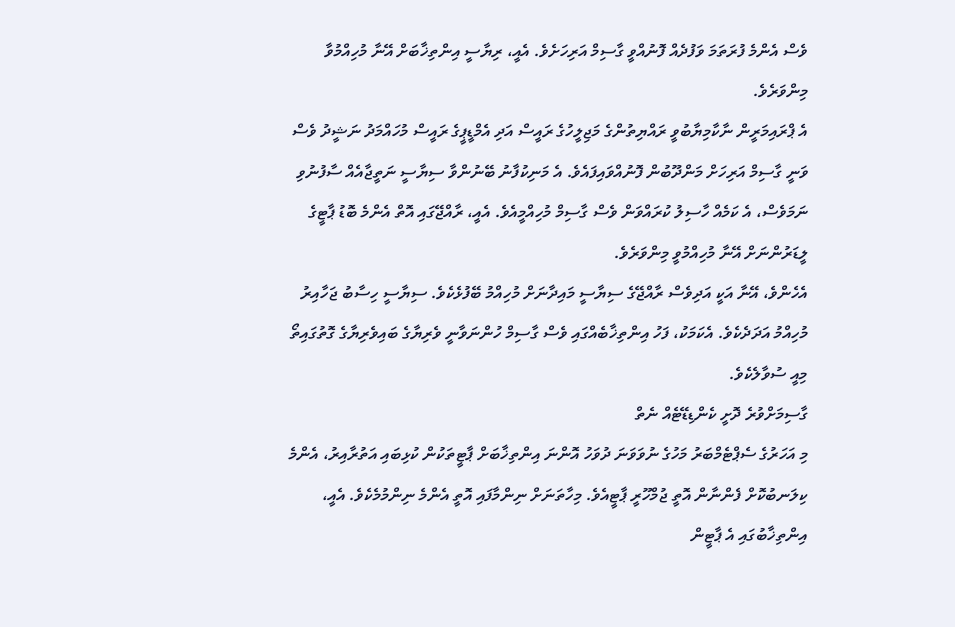ވެސް އެންމެ ފުރަތަމަ ވަފުދެއް ފޮނުއްވީ ގާސިމް އަރިހަށެވެ. އެއީ، ރިޔާސީ އިންތިޚާބަށް އޭނާ މުހިއްމުވާ މިންވަރެވެ.
އެ ޕްރައިމަރީން ނާކާމިޔާބުވީ ރައްޔިތުންގެ މަޖިލީހުގެ ރައީސް އަދި އެމްޑީޕީގެ ރައީސް މުހައްމަދު ނަޝީދު ވެސް ވަނީ ގާސިމް އަރިހަށް މަންދޫބުން ފޮނުއްވައިފައެވެ. އެ މަނިކުފާނު ބޭނުންވާ ސިޔާސީ ނަތީޖާއެއް ސާފުނުވި ނަމަވެސް، އެ ކަމެއް ހާސިލު ކުރައްވަން ވެސް ގާސިމް މުހިއްމީއެވެ. އެއީ، ރާއްޖޭގައި އޮތް އެންމެ ބޮޑު ޕާޓީގެ ލީޑަރުންނަށް އޭނާ މުހިއްމުވީ މިންވަރެވެ.
އެހެންވެ، އޭނާ އަކީ އަދިވެސް ރާއްޖޭގެ ސިޔާސީ މައިދާނަށް މުހިއްމު ބޭފުޅެކެވެ. ސިޔާސީ ހިސާބު ޖަހާއިރު މުހިއްމު އަދަދެކެވެ. އެކަމަކު، ފަހު އިންތިޚާބެއްގައި ވެސް ގާސިމް ހުންނަވާނީ ވެރިޔާގެ ބައިވެރިޔާގެ ގޮތުގައިތޯ މިއީ ސުވާލެކެވެ.
ގާސިމަށްވުރެ ދޮށީ ކެންޑިޑޭޓެއް ނެތް
މި އަހަރުގެ ސެޕްޓެމްބަރު މަހުގެ ނުވަވަނަ ދުވަހު އޮންނަ އިންތިޚާބަށް ޕާޓީތަކުން ކުޅިބައި އަތުރާއިރު، އެންމެ ކިލަނބުކޮށް ފެންނާން އޮތީ ޖުމްހޫރީ ޕާޓީއެވެ. މިހާތަނަށް ނިންމާފައި އޮތީ އެންމެ ނިންމުމެކެވެ. އެއީ، އިންތިޚާބުގައި އެ ޕާޓީން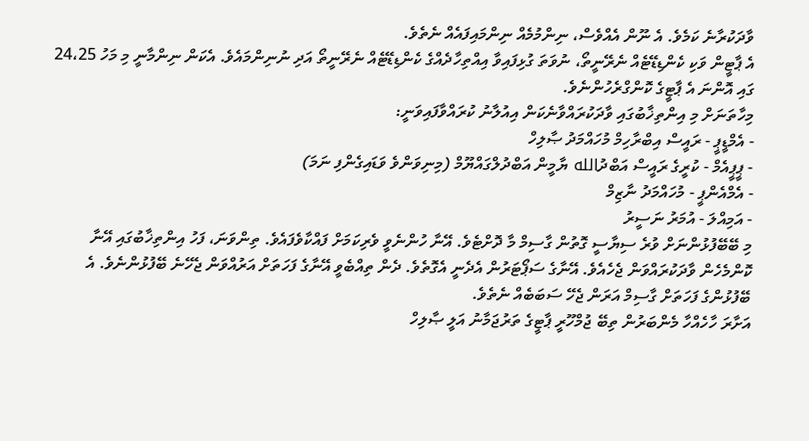ވާދަކުރާނެ ކަމެވެ. އެ ނޫން އެއްވެސް، ނިންމުމެއް ނިންމައިފައެއް ނެތެވެ.
އެ ޕާޓީން ވަކި ކެންޑިޑޭޓެއް ނެރޭނީތޯ، ނުވަތަ ގުޅިފައިވާ އިއްތިހާދެއްގެ ކެންޑިޑޭޓެއް ނެރޭނީތޯ އަދި ނުނިންމައެވެ. އެކަން ނިންމާނީ މި މަހު 24،25 ގައި އޮންނަ އެ ޕާޓީގެ ކޮންގްރެހުންނެވެ.
މިހާތަނަށް މި އިންތިޚާބުގައި ވާދަކުރައްވާނެކަން އިއުލާނު ކުރައްވާފައިވަނީ:
- އެމްޑީޕީ - ރައީސް އިބްރާހިމް މުހައްމަދު ޞާލިހް
- ޕީޕީއެމް - ކުރީގެ ރައީސް އަބްދުالله ޔާމީން އަބްދުލްގައްޔޫމް (މިނިވަންވެ ވަޑައިގެންފި ނަމަ)
- އެމްއެންޕީ - މުހައްމަދު ނާޒިމް
- އަމިއްލަ - އުމަރު ނަސީރު
މި ބޭބޭފުޅުންނަށް ވުރެ ސިޔާސީ ގޮތުން ގާސިމް މާ ދޮށްޓެވެ. އޭނާ ހުންނެވީ ވެރިކަމަށް ފައްކާވެފައެވެ. ތިންވަނަ، ފަހު އިންތިޚާބުގައި އޭނާ ކޮންމެހެން ވާދަކުރައްވަން ޖެހެއެވެ. އޭނާގެ ސަޕޯޓަރުން އެދެނީ އެގޮތެވެ. ދެން ތިއްބެވީ އޭނާގެ ފަހަތަށް އަރުއްވަން ޖެހޭނެ ބޭފުޅުންނެވެ. އެ ބޭފުޅުންގެ ފަހަތަށް ގާސިމް އަރަން ޖެހޭ ސަބަބެއް ނެތެވެ.
އަށާރަ ހާހެއްހާ މެންބަރުން ތިބޭ ޖުމްހޫރީ ޕާޓީގެ ތަރުޖަމާނު އަލީ ޞާލިހް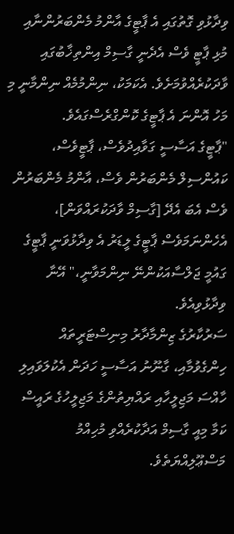ވިދާޅުވި ގޮތުގައި އެ ޕާޓީގެ އާންމު މެންބަރުންނާއި މުޅި ޕާޓީ ވެސް އެދެނީ ގާސިމް އިންތިޚާބުގައި ވާދަކުރެއްވުމަށެވެ. އެކަމަކު، ނިންމުމެއް ނިންމާނީ މި މަހު އޮންނަ އެ ޕާޓީގެ ކޮންގްރެސްގައެވެ.
"ޕާޓީގެ އަސާސީ ގަވާއިދުވެސް، ޕާޓީވެސް، ކައުންސިލް މެންބަރުން ވެސް، އާންމު މެންބަރުން ވެސް އެބަ އެދޭ [ގާސިމް ވާދަކުރައްވަން]، އެހެންނަމަވެސް ޕާޓީގެ ލީޑަރު އެ ވިދާޅުވަނީ ޕާޓީގެ ގައުމީ ޖަލްސާއަކުންނޭ ނިންމަވާނީ،" އޭނާ ވިދާޅުވިއެވެ.
ސަރުކާރުގެ ޒިންމާދާރު މިނިސްޓަރީތައް ހިންގެވުމާއި، ގާނޫނު އަސާސީ ހަދަން އެކުލަވައިލި ހާއްސަ މަޖިލީހާއި ރައްޔިތުންގެ މަޖިލީހުގެ ރައީސް ކަމާ މިއީ ގާސިމް އަދާކުރެއްވި މުހިއްމު މަސްޢޫލިއްޔަތެވެ.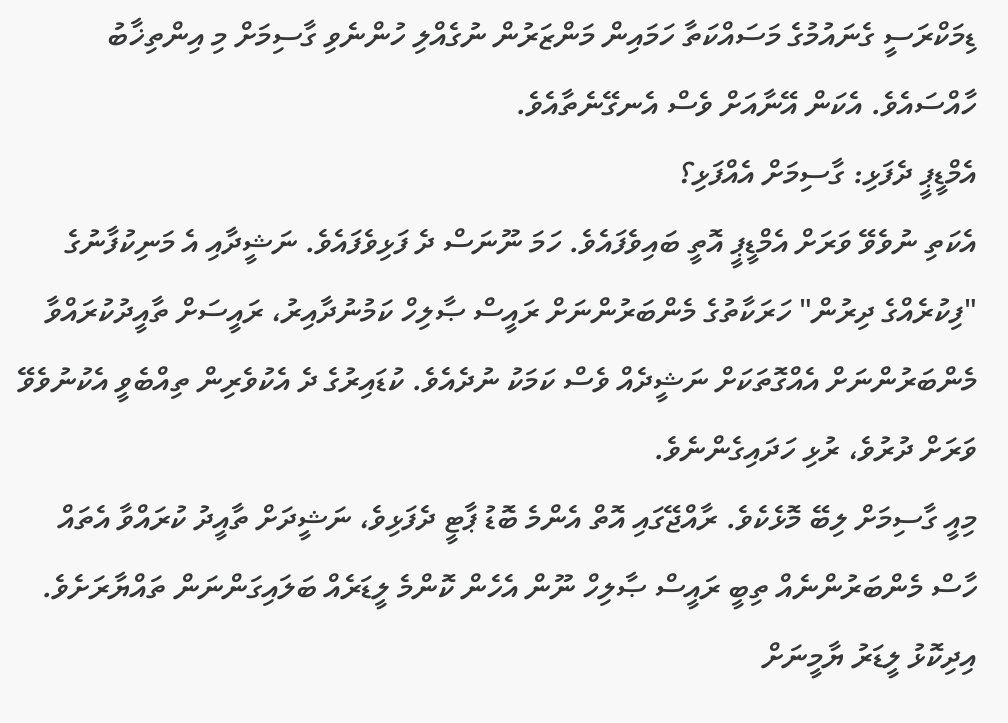ޑިމަކްރަސީ ގެނައުމުގެ މަސައްކަތާ ހަމައިން މަންޒަރުން ނުގެއްލި ހުންނެވި ގާސިމަށް މި އިންތިޚާބު ހާއްސައެވެ. އެކަން އޭނާއަށް ވެސް އެނގޭނެތާއެވެ.
އެމްޑީޕީ ދެފަޅި: ގާސިމަށް އެއްފަޅި؟
އެކަތި ނުވެވޭ ވަރަށް އެމްޑީޕީ އޮތީ ބައިވެފައެވެ. ހަމަ ނޫނަސް ދެ ފަޅިވެފައެވެ. ނަޝީދާއި އެ މަނިކުފާނުގެ "ފިކުރެއްގެ ދިރުން" ހަރަކާތުގެ މެންބަރުންނަށް ރައީސް ޞާލިހް ކަމުނުދާއިރު، ރައީސަށް ތާއީދުކުރައްވާ މެންބަރުންނަށް އެއްގޮތަކަށް ނަޝީދެއް ވެސް ކަމަކު ނުދެއެވެ. ކުޑައިރުގެ ދެ އެކުވެރިން ތިއްބެވީ އެކުނުވެވޭ ވަރަށް ދުރުވެ، ރުޅި ހަދައިގެންނެވެ.
މިއީ ގާސިމަށް ލިބޭ މޮޅެކެވެ. ރާއްޖޭގައި އޮތް އެންމެ ބޮޑު ޕާޓީ ދެފަޅިވެ، ނަޝީދަށް ތާއީދު ކުރައްވާ އެތައް ހާސް މެންބަރުންނެއް ތިބީ ރައީސް ޞާލިހް ނޫން އެހެން ކޮންމެ ލީޑަރެއް ބަލައިގަންނަން ތައްޔާރަށެވެ. އިދިކޮޅު ލީޑަރު ޔާމީނަށް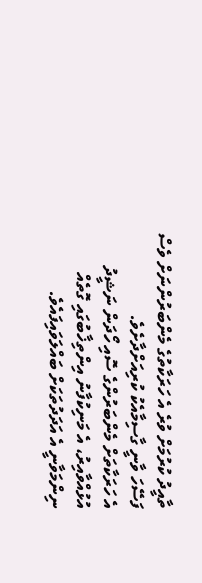ތާއީދު ކުރުމަށް ވުރެ އެ ހަރަކާތުގެ މެންބަރުންނަށް ވެސް ފަސޭހަ ވާނީ ގާސިމާއެކު ކުރިއަށްދާށެވެ.
އެ ހަރަކާތަށް މެންބަރުންގެ ސޮއި ހޯދަން ނަޝީދު އުޅުއްވާއިރު، އެ މަނިކުފާނު އިންތިޚާބުގައި ގޮތެއް ނިންމަވާނީ އެ އަދަދުތަކަށް ބައްލަވައިފައެވެ.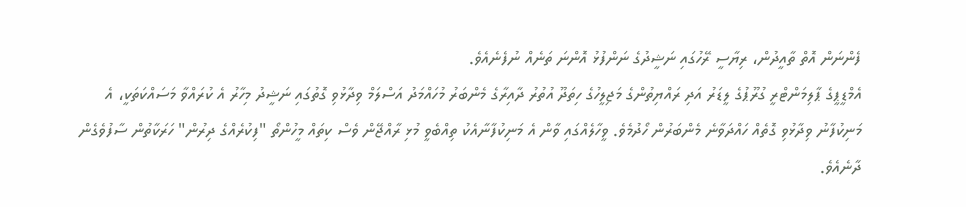ފެންނަން އޮތް ތާއީދުން، ރިޔާސީ ރޭހުގައި ނަޝީދުގެ ނަންފުޅު އޮންނަ ތަނެއް ނުފެނެއެވެ.
އެމްޑީޕީގެ ޕާލިމަންޓްރީ ގުރޫޕުގެ ލީޑަރު އަދި ރައްޔިތުންގެ މަޖިލީހުގެ ހިތަދޫ އުތުރު ދާއިރާގެ މެންބަރު މުހައްމަދު އަސްލަމް ވިދާޅުވި ގޮތުގައި ނަޝީދު މިހާރު އެ ކުރައްވާ މަސައްކަތަކީ، އެ މަނިކުފާނު ވިދާޅުވި ގޮތެއް ހައްދަވާނެ މެންބަރުން ހޯދުމެވެ. ވީހާލެއްގައި ވާން އެ މަނިކުފާނާއެކު ތިއްބެވީ މުޅި ރާއްޖޭން ވެސް ކިތައް މީހުންތޯ "ފިކުރެއްގެ ދިރުން" ހަރަކާތުން ސާފުވެގެން ދާނެއެވެ.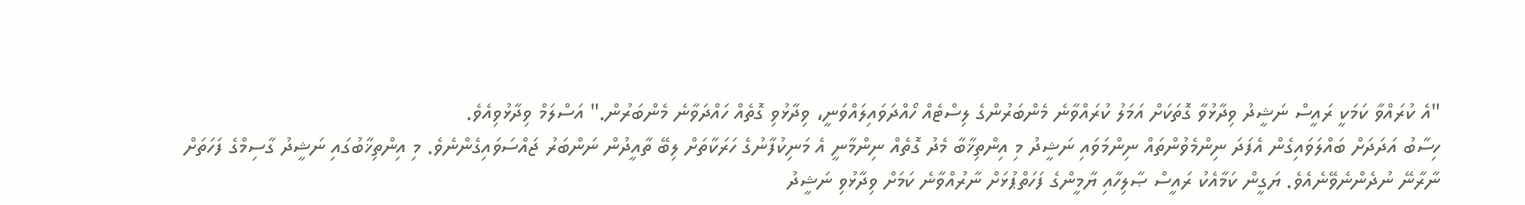"އެ ކުރައްވާ ކަމަކީ ރައީސް ނަޝީދު ވިދާޅުވާ ގޮތަކަށް އަމަލު ކުރައްވާނެ މެންބަރުންގެ ލިސްޓެއް ހޯއްދަވައިލައްވަނީ، ވިދާޅުވި ގޮތެއް ހައްދަވާނެ މެންބަރުން." އަސްލަމް ވިދާޅުވިއެވެ.
ހިސާބު އަދަދަށް ބައްލަވައިގެން އެފަދަ ނިންމެވުންތައް ނިންމަވައި ނަޝީދު މި އިންތިޚާބާ މެދު ގޮތެއް ނިންމާނީ އެ މަނިކުފާނުގެ ހަރަކާތަށް ލިބޭ ތާއީދުން ނަންބަރު ޖައްސަވައިގެންނެވެ. މި އިންތިޚާބުގައި ނަޝީދު ގާސިމްގެ ފަހަތަށް ނާރާނޭ ނުދެންނެވޭނެއެވެ. ޔަގީން ކަމާއެކު ރައީސް ޞާލިހާއި ޔާމީންގެ ފަހަތްޕުޅަށް ނާރުއްވާނެ ކަމަށް ވިދާޅުވި ނަޝީދު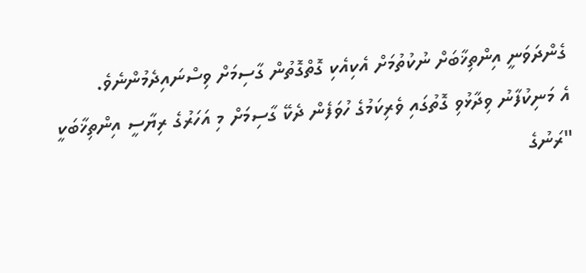ގެންދަވަނީ އިންތިޚާބަށް ނުކުތުމަށް އެކިއެކި ގޮތްގޮތުން ގާސިމަށް ވިސްނައިދެމުންނެވެ.
އެ މަނިކުފާނު ވިދާޅުވި ގޮތުގައި ވެރިކަމުގެ ހުވަފެން ދެކޭ ގާސިމަށް މި އަހަރުގެ ރިޔާސީ އިންތިޚާބަކީ "ރަނުގެ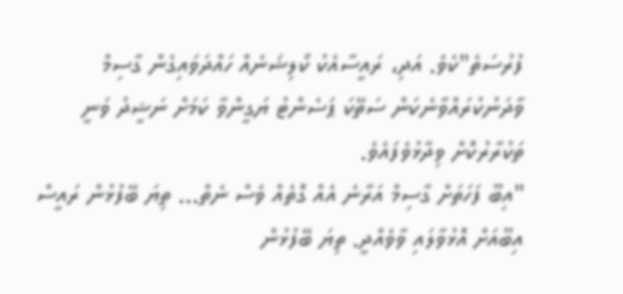ފުރުސަތެ"ކެވެ. އަދި، ރައީސާއެކު ކޯލިޝަނެއް ހައްދަވައިގެން ގާސިމް ވާދަނުކުރައްވާނެކަން ސަތޭކަ ޕަސެންޓު ޔަގީންވާ ކަމަށް ނަޝީދު ވަނީ ތަކުރާރުކޮށް ވިދާޅުވެފައެވެ.
"އިބޫ ފަހަތަށް ގާސިމް އަރާނެ އެއް ގޮތެއް ވެސް ނެތް... ތިޔަ ބޭފުޅުން ރައީސް އިބޫއަށް އޮޅުވާލައި ވާވެއްދީ. ތިޔަ ބޭފުޅުން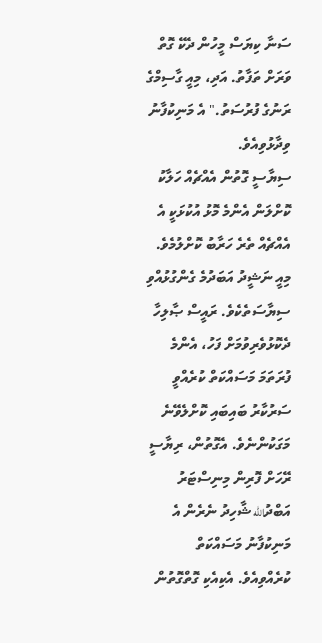ސަނާ ކިޔަސް މީހުން ދެކޭ ގޮތް ވަރަށް ތަފާތު. އަދި، މިއީ ގާސިމްގެ ރަނުގެ ފުރުސަތު." އެ މަނިކުފާނު ވިދާޅުވިއެވެ.
ސިޔާސީ ގޮތުން އެއްޗެއް ހަލާކު ކޮށްލަން އެންމެ މޮޅު އުކުޅަކީ އެ އެއްޗެއް ތެރެ ހަރާބު ކޮށްލުމެވެ. މިއީ ނަޝީދު އަބަދުމެ ގެންގުޅުއްވި ސިޔާސަތެކެވެ. ރައީސް ޞާލިހާ ދެކޮޅުވެރިވުމަށް ފަހު، އެންމެ ފުރަތަމަ މަސައްކަތް ކުރެއްވީ ސަރުކާރު ބައިބައި ކޮށްލެވޭނެ މަގަކުންނެވެ. އެގޮތުން، ރިޔާސީ ރޭހަށް ފޮރިން މިނިސްޓަރު އަބްދުالله ޝާހިދު ނެރެން އެ މަނިކުފާނު މަސައްކަތް ކުރެއްވިއެވެ. އެކިއެކި ގޮތްގޮތުން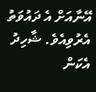އޭނާއަށް އެ ދައުވަތު އެރުވިއެވެ. ޝާހިދު އެކަން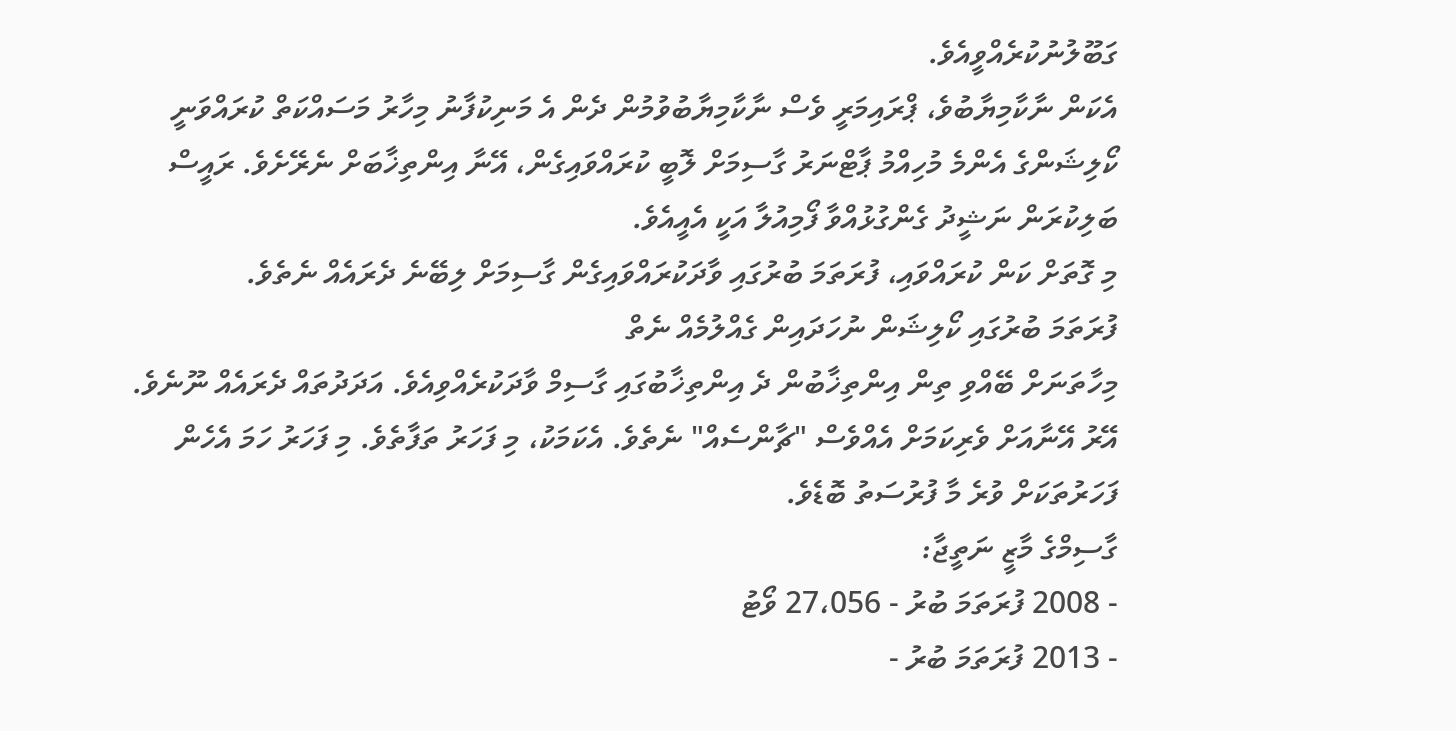ގަބޫލުނުކުރެއްވީއެވެ.
އެކަން ނާކާމިޔާބުވެ، ޕްރައިމަރީ ވެސް ނާކާމިޔާބުވުމުން ދެން އެ މަނިކުފާނު މިހާރު މަސައްކަތް ކުރައްވަނީ ކޯލިޝަންގެ އެންމެ މުހިއްމު ޕާޓްނަރު ގާސިމަށް ލޮބީ ކުރައްވައިގެން، އޭނާ އިންތިޚާބަށް ނެރޭށެވެ. ރައީސް ބަލިކުރަން ނަޝީދު ގެންގުޅުއްވާ ފޯމިއުލާ އަކީ އެއީއެވެ.
މި ގޮތަށް ކަން ކުރައްވައި، ފުރަތަމަ ބުރުގައި ވާދަކުރައްވައިގެން ގާސިމަށް ލިބޭނެ ދެރައެއް ނެތެވެ.
ފުރަތަމަ ބުރުގައި ކޯލިޝަން ނުހަދައިން ގެއްލުމެއް ނެތް
މިހާތަނަށް ބޭއްވި ތިން އިންތިޚާބުން ދެ އިންތިޚާބުގައި ގާސިމް ވާދަކުރެއްވިއެވެ. އަދަދުތައް ދެރައެއް ނޫނެވެ. އޭރު އޭނާއަށް ވެރިކަމަށް އެއްވެސް "ޗާންސެއް" ނެތެވެ. އެކަމަކު، މި ފަހަރު ތަފާތެވެ. މި ފަހަރު ހަމަ އެހެން ފަހަރުތަކަށް ވުރެ މާ ފުރުސަތު ބޮޑެވެ.
ގާސިމްގެ މާޒީ ނަތީޖާ:
- 2008 ފުރަތަމަ ބުރު - 27،056 ވޯޓު
- 2013 ފުރަތަމަ ބުރު -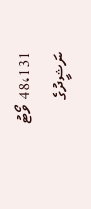48،131 ވޯޓު
ނަޝީދުގެ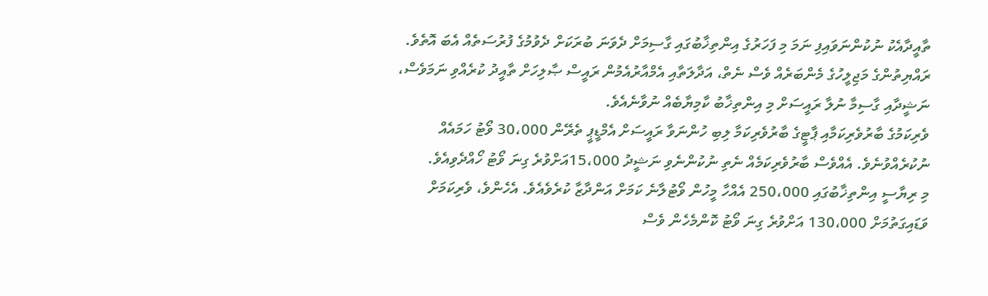ތާއީދާއެކު ނުކުންނަވައިފި ނަމަ މި ފަހަރުގެ އިންތިޚާބުގައި ގާސިމަށް ދެވަނަ ބުރަކަށް ދެވުމުގެ ފުރުސަތެއް އެބަ އޮތެވެ. ރައްޔިތުންގެ މަޖިލީހުގެ މެންބަރެއް ވެސް ނެތް، އަދާލަތާއި އެމްއާރުއެމުން ރައީސް ޞާލިހަށް ތާއީދު ކުރެއްވި ނަމަވެސް، ނަޝީދާއި ގާސިމާ ނުލާ ރައީސަށް މި އިންތިޚާބު ކާމިޔާބެއް ނުވާނެއެވެ.
ވެރިކަމުގެ ބާރުވެރިކަމާއި ޕާޓީގެ ބާރުވެރިކަމާ ލިބި ހުންނަވާ ރައީސަށް އެމްޑީޕީ ތެރޭން 30،000 ވޯޓު ހަމައެއް ނުކުރެއްވުނެވެ. އެއްވެސް ބާރުވެރިކަމެއް ނެތި ނުކުންނެވި ނަޝީދު 15،000އަށްވުރެ ގިނަ ވޯޓު ހޯއްދެވިއެވެ.
މި ރިޔާސީ އިންތިޚާބުގައި 250،000 އެއްހާ މީހުން ވޯޓުލާނެ ކަމަށް އަންދާޒާ ކުރެވެއެވެ. އެހެންވެ، ވެރިކަމަށް ވަޑައިގަތުމަށް 130،000 އަށްވުރެ ގިނަ ވޯޓު ކޮންމެހެން ވެސް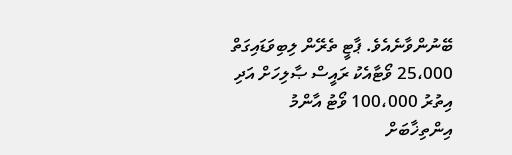ބޭނުންވާނެއެވެ. ޕާޓީ ތެރޭން ލިބިވަޑައިގަތް 25،000 ވޯޓާއެކު ރައީސް ޞާލިހަށް އަދި އިތުރު 100،000 ވޯޓު އާންމު އިންތިޚާބަށް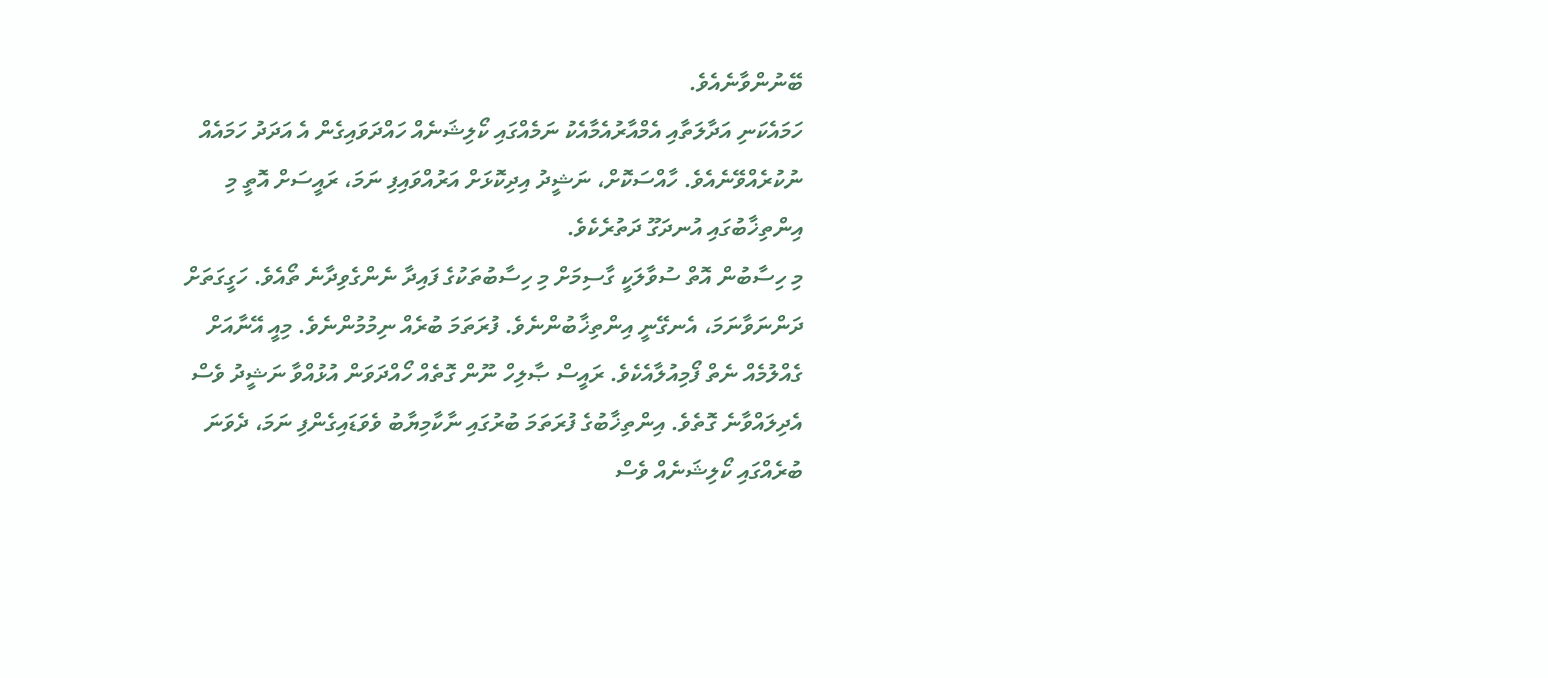ބޭނުންވާނެއެވެ.
ހަމައެކަނި އަދާލަތާއި އެމްއާރުއެމާއެކު ނަމެއްގައި ކޯލިޝަނެއް ހައްދަވައިގެން އެ އަދަދު ހަމައެއް ނުކުރެއްވޭނެއެވެ. ހާއްސަކޮށް، ނަޝީދު އިދިކޮޅަށް އަރުއްވައިފި ނަމަ، ރައީސަށް އޮތީ މި އިންތިޚާބުގައި އުނދަގޫ ދަތުރެކެވެ.
މި ހިސާބުން އޮތް ސުވާލަކީ ގާސިމަށް މި ހިސާބުތަކުގެ ފައިދާ ނެންގެވިދާނެ ތޯއެވެ. ހަގީގަތަށް ދަންނަވާނަމަ، އެނގޭނީ އިންތިޚާބުންނެވެ. ފުރަތަމަ ބުރެއް ނިމުމުންނެވެ. މިއީ އޭނާއަށް ގެއްލުމެއް ނެތް ފޯމިއުލާއެކެވެ. ރައީސް ޞާލިހް ނޫން ގޮތެއް ހޯއްދަވަން އުޅުއްވާ ނަޝީދު ވެސް އެދިލައްވާނެ ގޮތެވެ. އިންތިޚާބުގެ ފުރަތަމަ ބުރުގައި ނާކާމިޔާބު ވެވަޑައިގެންފި ނަމަ، ދެވަނަ ބުރެއްގައި ކޯލިޝަނެއް ވެސް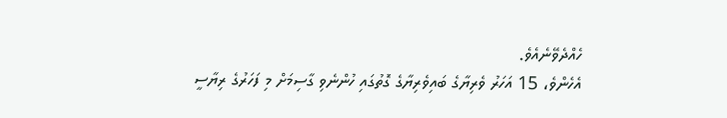ހެއްދެވޭނެއެވެ.
އެހެންވެ، 15 އަހަރު ވެރިޔާގެ ބައިވެރިޔާގެ ގޮތުގައި ހުންނެވި ގާސިމަށް މި ފަހަރުގެ ރިޔާސީ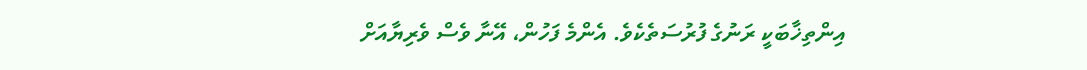އިންތިޚާބަކީ ރަނުގެ ފުރުސަތެކެވެ. އެންމެ ފަހުން، އޭނާ ވެސް ވެރިޔާއަށް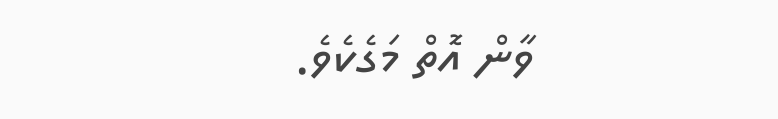ވާން އޮތް މަގެކެވެ.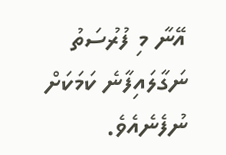އޭނާ މި ފުރުސަތު ނަގާލައިފާނެ ކަމަކަށް ނުފެނެއެވެ.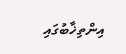އިންތިޚާބުގައި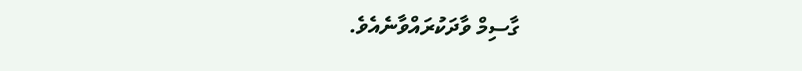ގާސިމް ވާދަކުރައްވާނެއެވެ.